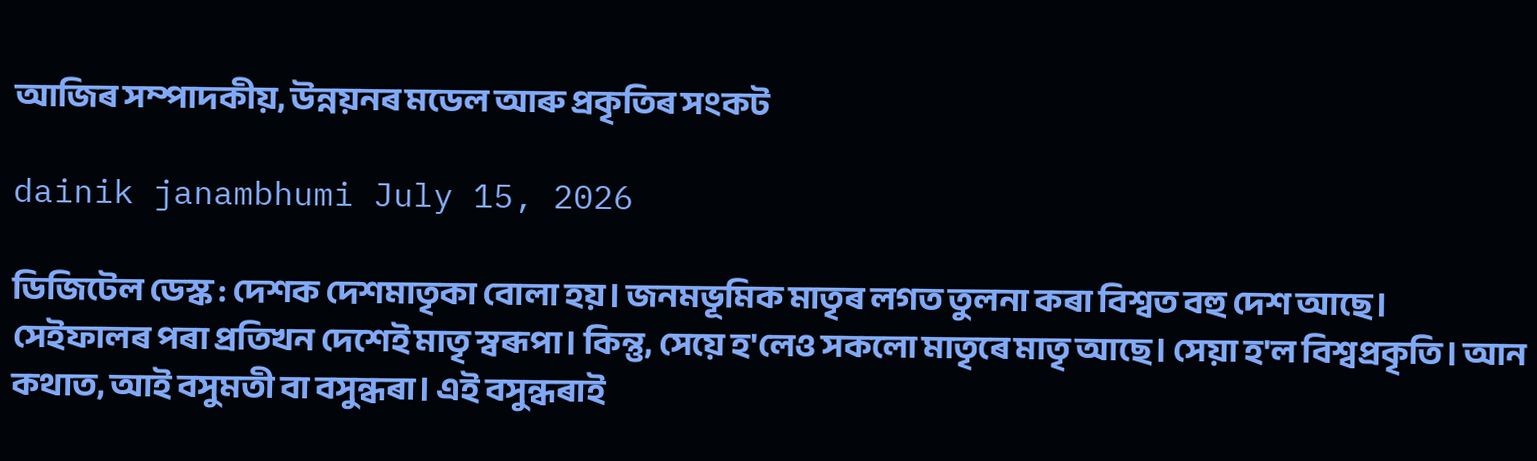আজিৰ সম্পাদকীয়, উন্নয়নৰ মডেল আৰু প্ৰকৃতিৰ সংকট

dainik janambhumi July 15, 2026

ডিজিটেল ডেস্ক : দেশক দেশমাতৃকা বোলা হয়। জনমভূমিক মাতৃৰ লগত তুলনা কৰা বিশ্বত বহু দেশ আছে। সেইফালৰ পৰা প্ৰতিখন দেশেই মাতৃ স্বৰূপা। কিন্তু, সেয়ে হ'লেও সকলো মাতৃৰে মাতৃ আছে। সেয়া হ'ল বিশ্বপ্রকৃতি। আন কথাত, আই বসুমতী বা বসুন্ধৰা। এই বসুন্ধৰাই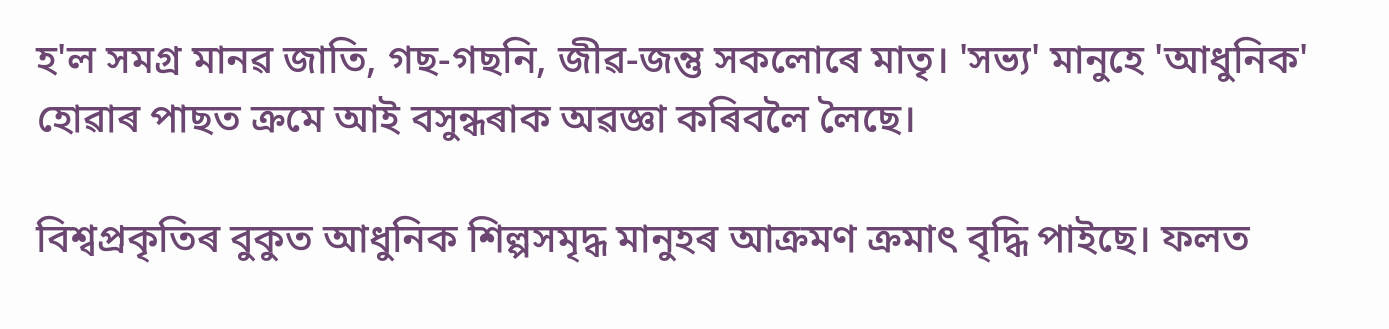হ'ল সমগ্ৰ মানৱ জাতি, গছ-গছনি, জীৱ-জন্তু সকলোৰে মাতৃ। 'সভ্য' মানুহে 'আধুনিক' হোৱাৰ পাছত ক্রমে আই বসুন্ধৰাক অৱজ্ঞা কৰিবলৈ লৈছে।

বিশ্বপ্রকৃতিৰ বুকুত আধুনিক শিল্পসমৃদ্ধ মানুহৰ আক্ৰমণ ক্ৰমাৎ বৃদ্ধি পাইছে। ফলত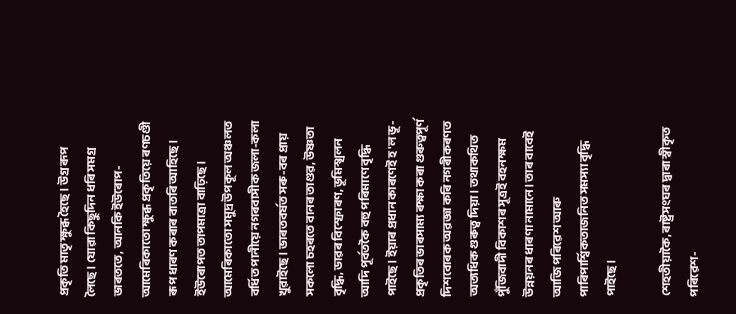প্রকৃতি মাতৃ ক্ষুব্ধ হৈছে। উগ্র ৰূপ লৈছে। যোৱা কিছুদিন ধৰি সমগ্ৰ ভাৰততে, আনকি ইউৰোপ-আমেৰিকাতো ক্ষুব্ধ প্রকৃতিয়ে ৰণচণ্ডী ৰূপ ধাৰণ কৰাৰ বাতৰি আহিছে। ইউৰোপত তাপমাত্রা বাঢ়িছে। আমেৰিকাতো সমুদ্র উপকূল অঞ্চলত বর্ধিত পানীয়ে নগৰবাসীক জলা-কলা খুৱাইছে। ভাৰতবৰ্ষত সৰু-বৰ প্ৰায় সকলো চহৰতে বানৰ তাণ্ডৱ, উষ্ণতা বৃদ্ধি, ডাৱৰ বিস্ফোৰণ, ভূমিস্খলন আদি পূৰ্বতকৈ বহু পৰিমাণে বৃদ্ধি পাইছে। ইয়াৰ প্ৰধান কাৰণেই হ'ল ভূ-প্রকৃতিৰ ভাৰসাম্য ৰক্ষা কৰা গুৰুত্বপূৰ্ণ দিশবোৰক অৱজ্ঞা কৰি নগৰীকৰণত অত্যধিক গুৰুত্ব দিয়া। তথাকথিত পুঁজিবাদী বিকাশৰ সূত্ৰই বহনক্ষম উন্নয়নৰ ধাৰণা নামানে। তাৰ বাবেই আজি পৰিৱেশ আৰু পাৰিপাৰ্শ্বিকতাজনিত সমস্যা বৃদ্ধি পাইছে।

শেহতীয়াকৈ, ৰাষ্ট্ৰসংঘৰ দ্বাৰা স্বীকৃত পৰিৱেশ-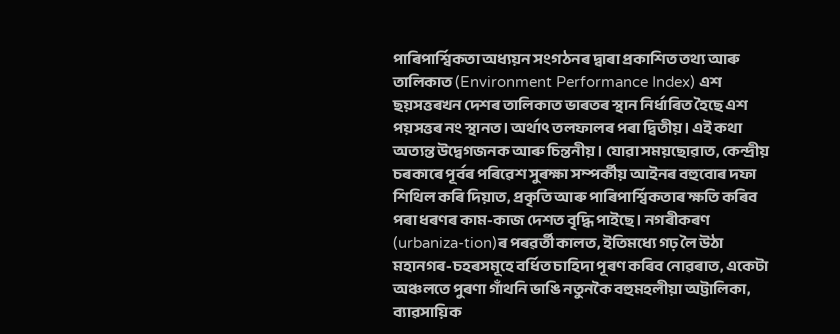পাৰিপার্শ্বিকতা অধ্যয়ন সংগঠনৰ দ্বাৰা প্ৰকাশিত তথ্য আৰু তালিকাত (Environment Performance Index) এশ ছয়সত্তৰখন দেশৰ তালিকাত ভাৰতৰ স্থান নির্ধাৰিত হৈছে এশ পয়সত্তৰ নং স্থানত। অর্থাৎ তলফালৰ পৰা দ্বিতীয়। এই কথা অত্যন্ত উদ্বেগজনক আৰু চিন্তনীয়। যোৱা সময়ছোৱাত, কেন্দ্রীয় চৰকাৰে পূৰ্বৰ পৰিৱেশ সুৰক্ষা সম্পৰ্কীয় আইনৰ বহুবোৰ দফা শিথিল কৰি দিয়াত, প্রকৃতি আৰু পাৰিপাৰ্শ্বিকতাৰ ক্ষতি কৰিব পৰা ধৰণৰ কাম-কাজ দেশত বৃদ্ধি পাইছে। নগৰীকৰণ (urbaniza-tion)ৰ পৰৱৰ্তী কালত, ইতিমধ্যে গঢ় লৈ উঠা মহানগৰ-চহৰসমূহে বর্ধিত চাহিদা পূৰণ কৰিব নোৱৰাত, একেটা অঞ্চলতে পুৰণা গাঁথনি ভাঙি নতুনকৈ বহুমহলীয়া অট্টালিকা, ব্যাৱসায়িক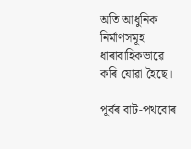অতি আধুনিক নির্মাণসমূহ ধাৰাবাহিকভাৱে কৰি যোৱা হৈছে।

পূৰ্বৰ বাট-পথবোৰ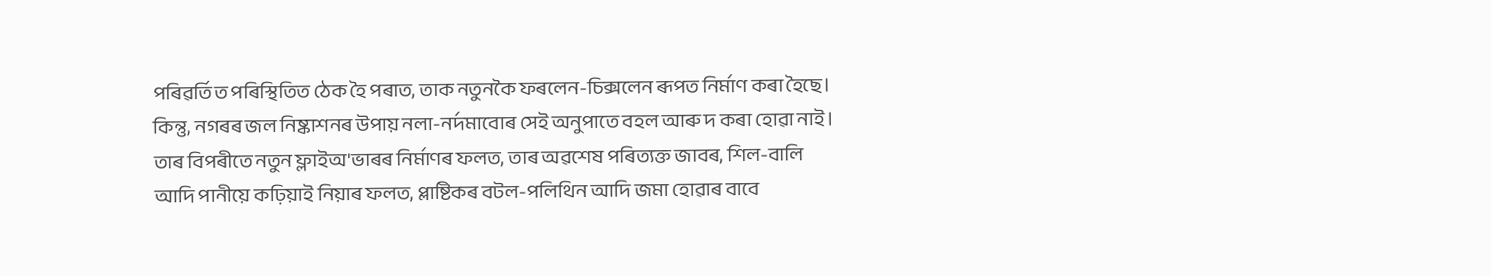পৰিৱৰ্তিত পৰিস্থিতিত ঠেক হৈ পৰাত, তাক নতুনকৈ ফৰলেন-চিক্সলেন ৰূপত নিৰ্মাণ কৰা হৈছে। কিন্তু, নগৰৰ জল নিষ্কাশনৰ উপায় নলা-নর্দমাবোৰ সেই অনুপাতে বহল আৰু দ কৰা হোৱা নাই। তাৰ বিপৰীতে নতুন ফ্লাইঅ'ভাৰৰ নিৰ্মাণৰ ফলত, তাৰ অৱশেষ পৰিত্যক্ত জাবৰ, শিল-বালি আদি পানীয়ে কঢ়িয়াই নিয়াৰ ফলত, প্লাষ্টিকৰ বটল-পলিথিন আদি জমা হোৱাৰ বাবে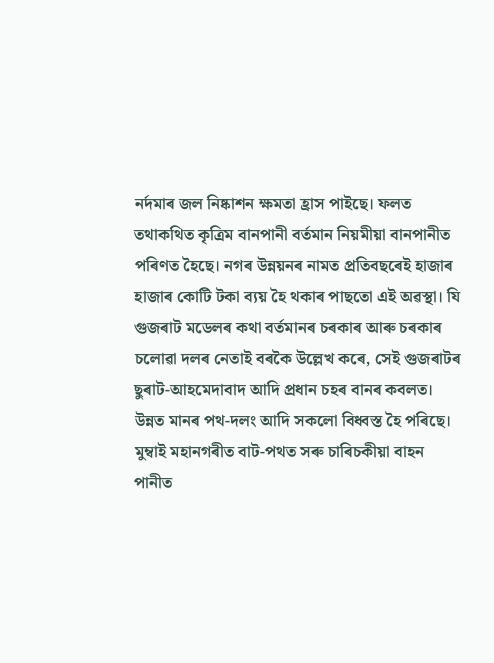নর্দমাৰ জল নিষ্কাশন ক্ষমতা হ্রাস পাইছে। ফলত তথাকথিত কৃত্রিম বানপানী বর্তমান নিয়মীয়া বানপানীত পৰিণত হৈছে। নগৰ উন্নয়নৰ নামত প্রতিবছৰেই হাজাৰ হাজাৰ কোটি টকা ব্যয় হৈ থকাৰ পাছতো এই অৱস্থা। যি গুজৰাট মডেলৰ কথা বৰ্তমানৰ চৰকাৰ আৰু চৰকাৰ চলোৱা দলৰ নেতাই বৰকৈ উল্লেখ কৰে, সেই গুজৰাটৰ ছুৰাট-আহমেদাবাদ আদি প্রধান চহৰ বানৰ কবলত। উন্নত মানৰ পথ-দলং আদি সকলো বিধ্বস্ত হৈ পৰিছে। মুম্বাই মহানগৰীত বাট-পথত সৰু চাৰিচকীয়া বাহন পানীত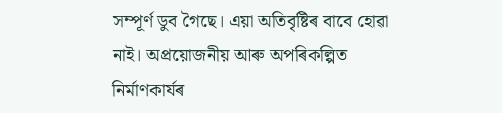সম্পূর্ণ ডুব গৈছে। এয়া অতিবৃষ্টিৰ বাবে হোৱা নাই। অপ্রয়োজনীয় আৰু অপৰিকল্পিত নিৰ্মাণকাৰ্যৰ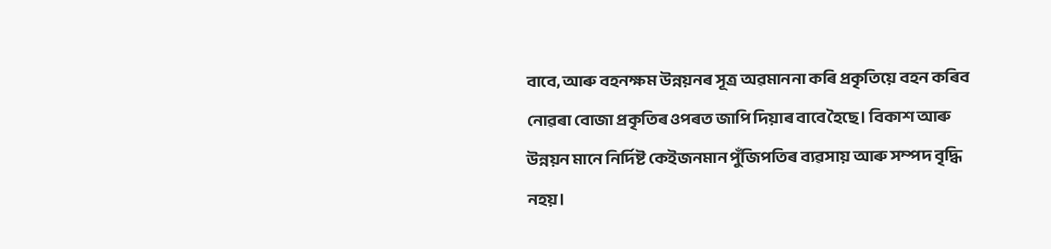বাবে, আৰু বহনক্ষম উন্নয়নৰ সূত্ৰ অৱমাননা কৰি প্ৰকৃতিয়ে বহন কৰিব নোৱৰা বোজা প্ৰকৃতিৰ ওপৰত জাপি দিয়াৰ বাবে হৈছে। বিকাশ আৰু উন্নয়ন মানে নির্দিষ্ট কেইজনমান পুঁজিপতিৰ ব্যৱসায় আৰু সম্পদ বৃদ্ধি নহয়।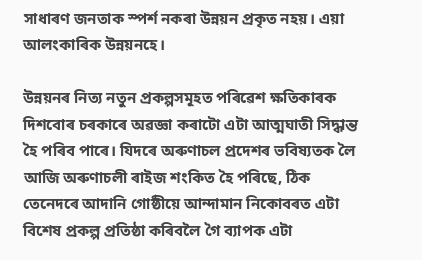সাধাৰণ জনতাক স্পর্শ নকৰা উন্নয়ন প্রকৃত নহয়। এয়া আলংকাৰিক উন্নয়নহে।

উন্নয়নৰ নিত্য নতুন প্রকল্পসমূহত পৰিৱেশ ক্ষতিকাৰক দিশবোৰ চৰকাৰে অৱজ্ঞা কৰাটো এটা আত্মঘাতী সিদ্ধান্ত হৈ পৰিব পাৰে। যিদৰে অৰুণাচল প্ৰদেশৰ ভবিষ্যতক লৈ আজি অৰুণাচলী ৰাইজ শংকিত হৈ পৰিছে, ঠিক তেনেদৰে আদানি গোষ্ঠীয়ে আন্দামান নিকোবৰত এটা বিশেষ প্রকল্প প্রতিষ্ঠা কৰিবলৈ গৈ ব্যাপক এটা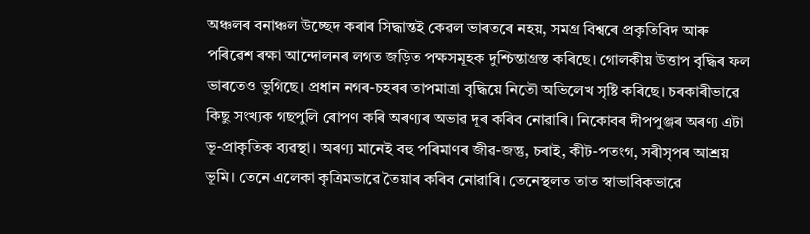অঞ্চলৰ বনাঞ্চল উচ্ছেদ কৰাৰ সিদ্ধান্তই কেৱল ভাৰতৰে নহয়, সমগ্র বিশ্বৰে প্ৰকৃতিবিদ আৰু পৰিৱেশ ৰক্ষা আন্দোলনৰ লগত জড়িত পক্ষসমূহক দুশ্চিন্তাগ্রস্ত কৰিছে। গোলকীয় উত্তাপ বৃদ্ধিৰ ফল ভাৰতেও ভুগিছে। প্রধান নগৰ-চহৰৰ তাপমাত্রা বৃদ্ধিয়ে নিতৌ অভিলেখ সৃষ্টি কৰিছে। চৰকাৰীভাৱে কিছু সংখ্যক গছপুলি ৰোপণ কৰি অৰণ্যৰ অভাৱ দূৰ কৰিব নোৱাৰি। নিকোবৰ দীপপুঞ্জৰ অৰণ্য এটা ভূ-প্রাকৃতিক ব্যৱস্থা। অৰণ্য মানেই বহু পৰিমাণৰ জীৱ-জন্তু, চৰাই, কীট-পতংগ, সৰীসৃপৰ আশ্রয় ভূমি। তেনে এলেকা কৃত্রিমভাৱে তৈয়াৰ কৰিব নোৱাৰি। তেনেস্থলত তাত স্বাভাবিকভাৱে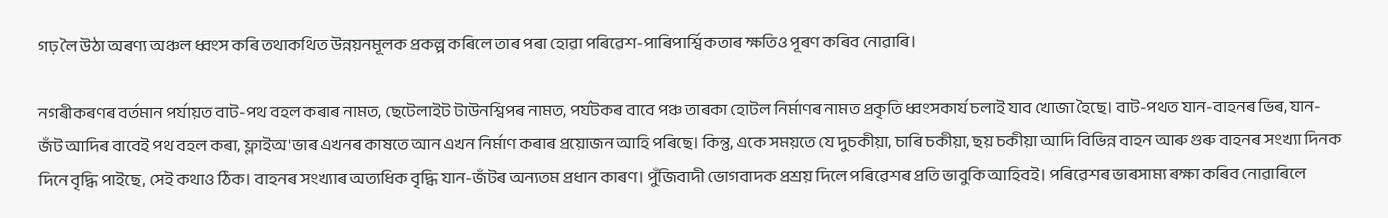গঢ় লৈ উঠা অৰণ্য অঞ্চল ধ্বংস কৰি তথাকথিত উন্নয়নমূলক প্রকল্প কৰিলে তাৰ পৰা হোৱা পৰিৱেশ-পাৰিপাৰ্শ্বিকতাৰ ক্ষতিও পূৰণ কৰিব নোৱাৰি।

নগৰীকৰণৰ বৰ্তমান পৰ্যায়ত বাট-পথ বহল কৰাৰ নামত, ছেটেলাইট টাউনশ্বিপৰ নামত, পৰ্যটকৰ বাবে পঞ্চ তাৰকা হোটল নিৰ্মাণৰ নামত প্রকৃতি ধ্বংসকার্য চলাই যাব খোজা হৈছে। বাট-পথত যান-বাহনৰ ভিৰ, যান-জঁট আদিৰ বাবেই পথ বহল কৰা, ফ্লাইঅ'ভাৰ এখনৰ কাষতে আন এখন নিৰ্মাণ কৰাৰ প্ৰয়োজন আহি পৰিছে। কিন্তু, একে সময়তে যে দুচকীয়া, চাৰি চকীয়া, ছয় চকীয়া আদি বিভিন্ন বাহন আৰু গুৰু বাহনৰ সংখ্যা দিনক দিনে বৃদ্ধি পাইছে, সেই কথাও ঠিক। বাহনৰ সংখ্যাৰ অত্যধিক বৃদ্ধি যান-জঁটৰ অন্যতম প্রধান কাৰণ। পুঁজিবাদী ভোগবাদক প্রশ্রয় দিলে পৰিৱেশৰ প্ৰতি ভাবুকি আহিবই। পৰিৱেশৰ ভাৰসাম্য ৰক্ষা কৰিব নোৱাৰিলে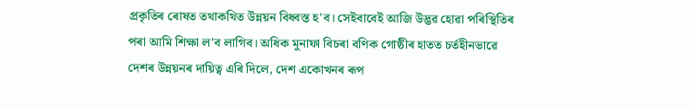প্ৰকৃতিৰ ৰোষত তথাকথিত উন্নয়ন বিধ্বস্ত হ'ব। সেইবাবেই আজি উদ্ভৱ হোৱা পৰিস্থিতিৰ পৰা আমি শিক্ষা ল'ব লাগিব। অধিক মুনাফা বিচৰা বণিক গোষ্ঠীৰ হাতত চৰ্তহীনভাৱে দেশৰ উন্নয়নৰ দায়িত্ব এৰি দিলে, দেশ একোখনৰ ৰূপ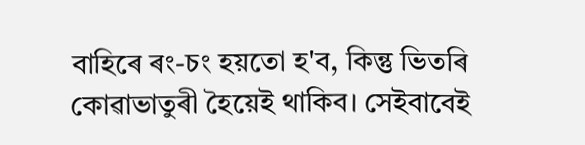বাহিৰে ৰং-চং হয়তো হ'ব, কিন্তু ভিতৰি কোৱাভাতুৰী হৈয়েই থাকিব। সেইবাবেই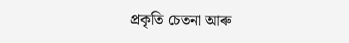প্রকৃতি চেতনা আৰু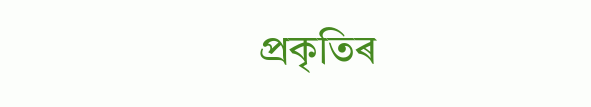প্ৰকৃতিৰ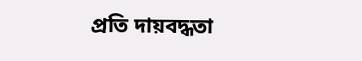প্ৰতি দায়বদ্ধতা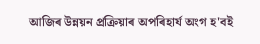আজিৰ উন্নয়ন প্ৰক্ৰিয়াৰ অপৰিহাৰ্য অংগ হ'বই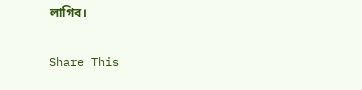লাগিব।

Share This